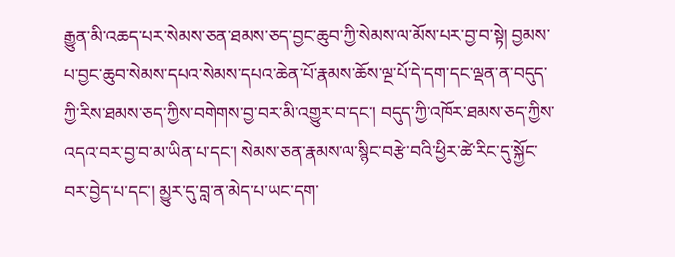རྒྱུན་མི་འཆད་པར་སེམས་ཅན་ཐམས་ཅད་བྱང་ཆུབ་ཀྱི་སེམས་ལ་མོས་པར་བྱ་བ་སྟེ། བྱམས་པ་བྱང་ཆུབ་སེམས་དཔའ་སེམས་དཔའ་ཆེན་པོ་རྣམས་ཆོས་ལྔ་པོ་དེ་དག་དང་ལྡན་ན་བདུད་ཀྱི་རིས་ཐམས་ཅད་ཀྱིས་བགེགས་བྱ་བར་མི་འགྱུར་བ་དང་། བདུད་ཀྱི་འཁོར་ཐམས་ཅད་ཀྱིས་འདའ་བར་བྱ་བ་མ་ཡིན་པ་དང་། སེམས་ཅན་རྣམས་ལ་སྙིང་བརྩེ་བའི་ཕྱིར་ཚེ་རིང་དུ་སྐྱོང་བར་བྱེད་པ་དང་། མྱུར་དུ་བླ་ན་མེད་པ་ཡང་དག་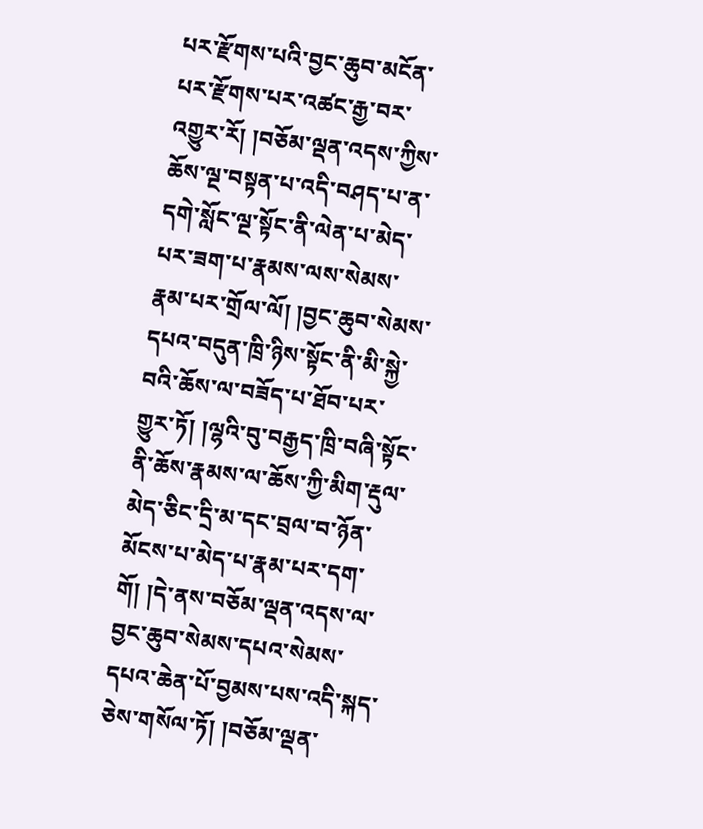པར་རྫོགས་པའི་བྱང་ཆུབ་མངོན་པར་རྫོགས་པར་འཚང་རྒྱ་བར་འགྱུར་རོ། །བཅོམ་ལྡན་འདས་ཀྱིས་ཆོས་ལྔ་བསྟན་པ་འདི་བཤད་པ་ན་དགེ་སློང་ལྔ་སྟོང་ནི་ལེན་པ་མེད་པར་ཟག་པ་རྣམས་ལས་སེམས་རྣམ་པར་གྲོལ་ལོ། །བྱང་ཆུབ་སེམས་དཔའ་བདུན་ཁྲི་ཉིས་སྟོང་ནི་མི་སྐྱེ་བའི་ཆོས་ལ་བཟོད་པ་ཐོབ་པར་གྱུར་ཏོ། །ལྷའི་བུ་བརྒྱད་ཁྲི་བཞི་སྟོང་ནི་ཆོས་རྣམས་ལ་ཆོས་ཀྱི་མིག་རྡུལ་མེད་ཅིང་དྲི་མ་དང་བྲལ་བ་ཉོན་མོངས་པ་མེད་པ་རྣམ་པར་དག་གོ། །དེ་ནས་བཅོམ་ལྡན་འདས་ལ་བྱང་ཆུབ་སེམས་དཔའ་སེམས་དཔའ་ཆེན་པོ་བྱམས་པས་འདི་སྐད་ཅེས་གསོལ་ཏོ། །བཅོམ་ལྡན་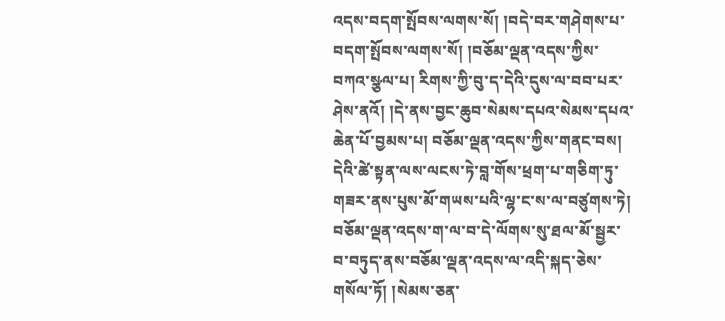འདས་བདག་སྤོབས་ལགས་སོ། །བདེ་བར་གཤེགས་པ་བདག་སྤོབས་ལགས་སོ། །བཅོམ་ལྡན་འདས་ཀྱིས་བཀའ་སྩལ་པ། རིགས་ཀྱི་བུ་ད་དེའི་དུས་ལ་བབ་པར་ཤེས་ནའོ། །དེ་ནས་བྱང་ཆུབ་སེམས་དཔའ་སེམས་དཔའ་ཆེན་པོ་བྱམས་པ། བཅོམ་ལྡན་འདས་ཀྱིས་གནང་བས། དེའི་ཚེ་སྟན་ལས་ལངས་ཏེ་བླ་གོས་ཕྲག་པ་གཅིག་ཏུ་གཟར་ནས་པུས་མོ་གཡས་པའི་ལྷ་ང་ས་ལ་བཙུགས་ཏེ། བཅོམ་ལྡན་འདས་ག་ལ་བ་དེ་ལོགས་སུ་ཐལ་མོ་སྦྱར་བ་བཏུད་ནས་བཅོམ་ལྡན་འདས་ལ་འདི་སྐད་ཅེས་གསོལ་ཏོ། །སེམས་ཅན་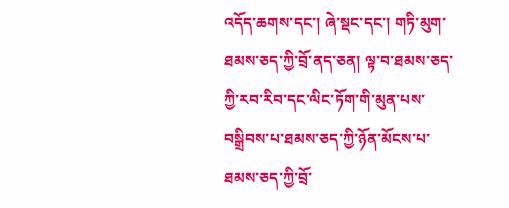འདོད་ཆགས་དང་། ཞེ་སྡང་དང་། གཏི་མུག་ཐམས་ཅད་ཀྱི་བྲོ་ནད་ཅན། ལྟ་བ་ཐམས་ཅད་ཀྱི་རབ་རིབ་དང་ལིང་ཏོག་གི་མུན་པས་བསྒྲིབས་པ་ཐམས་ཅད་ཀྱི་ཉོན་མོངས་པ་ཐམས་ཅད་ཀྱི་བྲོ་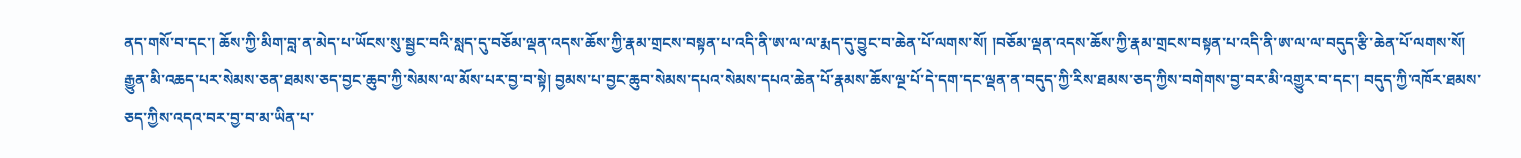ནད་གསོ་བ་དང་། ཆོས་ཀྱི་མིག་བླ་ན་མེད་པ་ཡོངས་སུ་སྦྱང་བའི་སླད་དུ་བཅོམ་ལྡན་འདས་ཆོས་ཀྱི་རྣམ་གྲངས་བསྟན་པ་འདི་ནི་ཨ་ལ་ལ་རྨད་དུ་བྱུང་བ་ཆེན་པོ་ལགས་སོ། །བཅོམ་ལྡན་འདས་ཆོས་ཀྱི་རྣམ་གྲངས་བསྟན་པ་འདི་ནི་ཨ་ལ་ལ་བདུད་རྩི་ཆེན་པོ་ལགས་སོ།
རྒྱུན་མི་འཆད་པར་སེམས་ཅན་ཐམས་ཅད་བྱང་ཆུབ་ཀྱི་སེམས་ལ་མོས་པར་བྱ་བ་སྟེ། བྱམས་པ་བྱང་ཆུབ་སེམས་དཔའ་སེམས་དཔའ་ཆེན་པོ་རྣམས་ཆོས་ལྔ་པོ་དེ་དག་དང་ལྡན་ན་བདུད་ཀྱི་རིས་ཐམས་ཅད་ཀྱིས་བགེགས་བྱ་བར་མི་འགྱུར་བ་དང་། བདུད་ཀྱི་འཁོར་ཐམས་ཅད་ཀྱིས་འདའ་བར་བྱ་བ་མ་ཡིན་པ་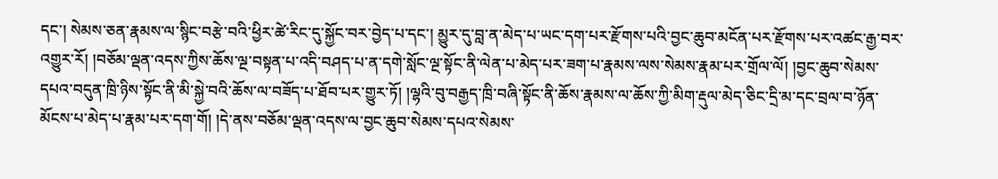དང་། སེམས་ཅན་རྣམས་ལ་སྙིང་བརྩེ་བའི་ཕྱིར་ཚེ་རིང་དུ་སྐྱོང་བར་བྱེད་པ་དང་། མྱུར་དུ་བླ་ན་མེད་པ་ཡང་དག་པར་རྫོགས་པའི་བྱང་ཆུབ་མངོན་པར་རྫོགས་པར་འཚང་རྒྱ་བར་འགྱུར་རོ། །བཅོམ་ལྡན་འདས་ཀྱིས་ཆོས་ལྔ་བསྟན་པ་འདི་བཤད་པ་ན་དགེ་སློང་ལྔ་སྟོང་ནི་ལེན་པ་མེད་པར་ཟག་པ་རྣམས་ལས་སེམས་རྣམ་པར་གྲོལ་ལོ། །བྱང་ཆུབ་སེམས་དཔའ་བདུན་ཁྲི་ཉིས་སྟོང་ནི་མི་སྐྱེ་བའི་ཆོས་ལ་བཟོད་པ་ཐོབ་པར་གྱུར་ཏོ། །ལྷའི་བུ་བརྒྱད་ཁྲི་བཞི་སྟོང་ནི་ཆོས་རྣམས་ལ་ཆོས་ཀྱི་མིག་རྡུལ་མེད་ཅིང་དྲི་མ་དང་བྲལ་བ་ཉོན་མོངས་པ་མེད་པ་རྣམ་པར་དག་གོ། །དེ་ནས་བཅོམ་ལྡན་འདས་ལ་བྱང་ཆུབ་སེམས་དཔའ་སེམས་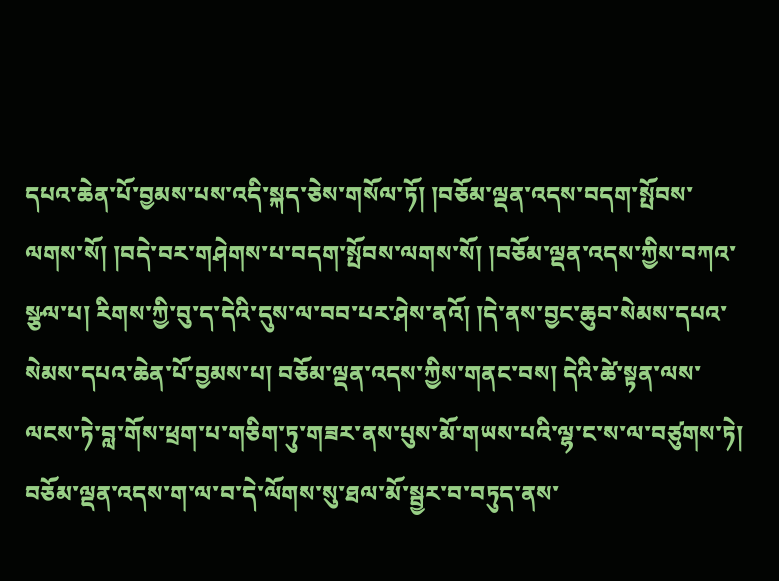དཔའ་ཆེན་པོ་བྱམས་པས་འདི་སྐད་ཅེས་གསོལ་ཏོ། །བཅོམ་ལྡན་འདས་བདག་སྤོབས་ལགས་སོ། །བདེ་བར་གཤེགས་པ་བདག་སྤོབས་ལགས་སོ། །བཅོམ་ལྡན་འདས་ཀྱིས་བཀའ་སྩལ་པ། རིགས་ཀྱི་བུ་ད་དེའི་དུས་ལ་བབ་པར་ཤེས་ནའོ། །དེ་ནས་བྱང་ཆུབ་སེམས་དཔའ་སེམས་དཔའ་ཆེན་པོ་བྱམས་པ། བཅོམ་ལྡན་འདས་ཀྱིས་གནང་བས། དེའི་ཚེ་སྟན་ལས་ལངས་ཏེ་བླ་གོས་ཕྲག་པ་གཅིག་ཏུ་གཟར་ནས་པུས་མོ་གཡས་པའི་ལྷ་ང་ས་ལ་བཙུགས་ཏེ། བཅོམ་ལྡན་འདས་ག་ལ་བ་དེ་ལོགས་སུ་ཐལ་མོ་སྦྱར་བ་བཏུད་ནས་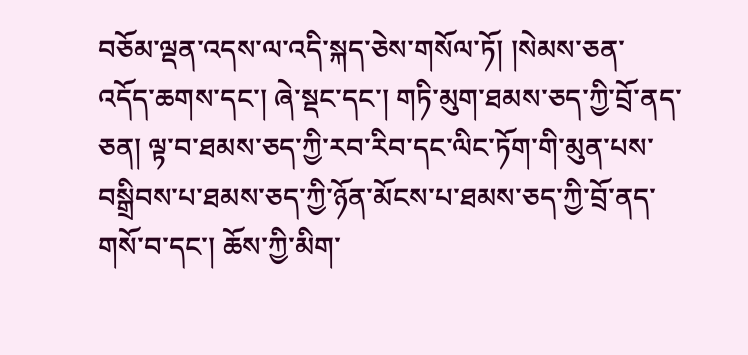བཅོམ་ལྡན་འདས་ལ་འདི་སྐད་ཅེས་གསོལ་ཏོ། །སེམས་ཅན་འདོད་ཆགས་དང་། ཞེ་སྡང་དང་། གཏི་མུག་ཐམས་ཅད་ཀྱི་བྲོ་ནད་ཅན། ལྟ་བ་ཐམས་ཅད་ཀྱི་རབ་རིབ་དང་ལིང་ཏོག་གི་མུན་པས་བསྒྲིབས་པ་ཐམས་ཅད་ཀྱི་ཉོན་མོངས་པ་ཐམས་ཅད་ཀྱི་བྲོ་ནད་གསོ་བ་དང་། ཆོས་ཀྱི་མིག་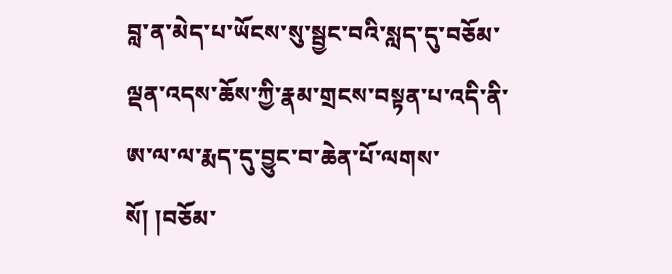བླ་ན་མེད་པ་ཡོངས་སུ་སྦྱང་བའི་སླད་དུ་བཅོམ་ལྡན་འདས་ཆོས་ཀྱི་རྣམ་གྲངས་བསྟན་པ་འདི་ནི་ཨ་ལ་ལ་རྨད་དུ་བྱུང་བ་ཆེན་པོ་ལགས་སོ། །བཅོམ་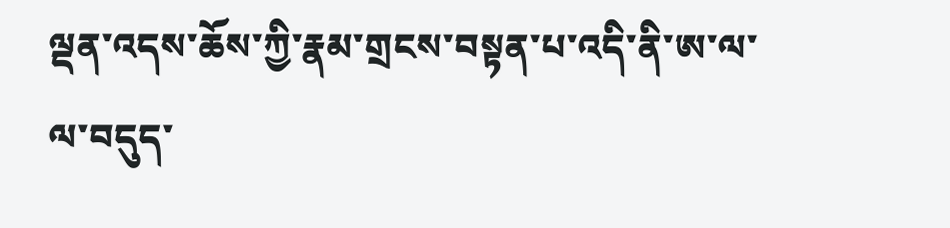ལྡན་འདས་ཆོས་ཀྱི་རྣམ་གྲངས་བསྟན་པ་འདི་ནི་ཨ་ལ་ལ་བདུད་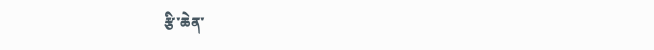རྩི་ཆེན་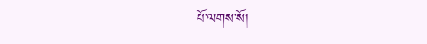པོ་ལགས་སོ།